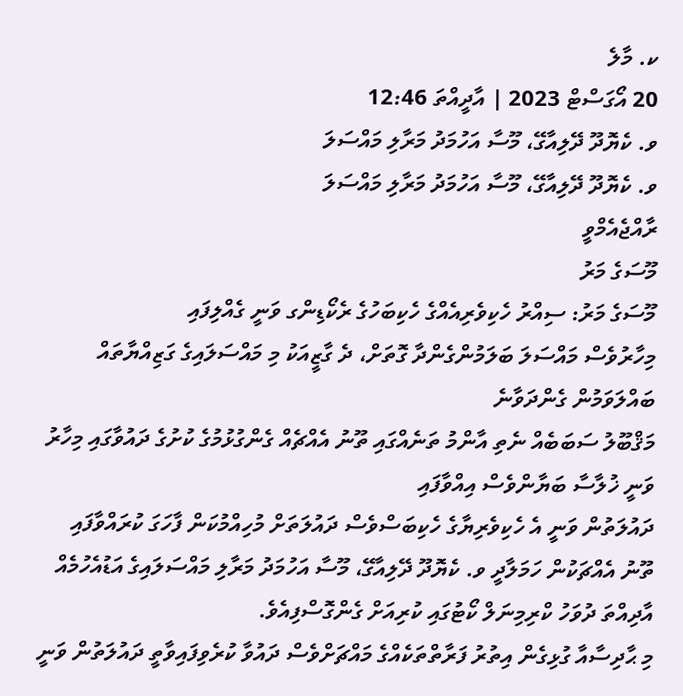ކ. މާލެ
20 އޯގަސްޓް 2023 | އާދީއްތަ 12:46
ވ. ކެޔޮދޫ ދޭލިއާގޭ، މޫސާ އަހުމަދު މަރާލި މައްސަލަ
ވ. ކެޔޮދޫ ދޭލިއާގޭ، މޫސާ އަހުމަދު މަރާލި މައްސަލަ
ރާއްޖެއެމްވީ
މޫސަގެ މަރު
މޫސަގެ މަރު: ސިއްރު ހެކިވެރިއެއްގެ ހެކިބަހުގެ ރެކޯޑިންގ ވަނީ ގެއްލިފައި
މިހާރުވެސް މައްސަލަ ބަލަމުންގެންދާ ގޮތަށް، ދެ ގާޒީއަކު މި މައްސަލައިގެ ގަޒިއްޔާތައް ބައްލަވަމުން ގެންދަވާނެ
މަޤްބޫލު ސަބަބެއް ނެތި އާންމު ތަނެއްގައި ތޫނު އެއްޗެއް ގެންގުޅުމުގެ ކުށުގެ ދައުވާގައި މިހާރު ވަނީ ޚުލާސާ ބަޔާންވެސް އިއްވާފައި
ދައުލަތުން ވަނީ އެ ހެކިވެރިޔާގެ ހެކިބަސްވެސް ދައުލަތަށް މުހިއްމުކަން ފާހަގަ ކުރައްވާފައި
ތޫނު އެއްޗަކުން ހަމަލާދީ ވ. ކެޔޮދޫ ދޭލިއާގޭ، މޫސާ އަހުމަދު މަރާލި މައްސަލައިގެ އަޑުއެހުމެއް އާދިއްތަ ދުވަހު ކްރިމިނަލް ކޯޓުގައި ކުރިއަށް ގެންގޮސްފިއެވެ.
މި ޙާދިސާއާ ގުޅިގެން އިތުރު ފަރާތްތަކެއްގެ މައްޗަށްވެސް ދައުވާ ކުރެވިފައިވާތީ ދައުލަތުން ވަނީ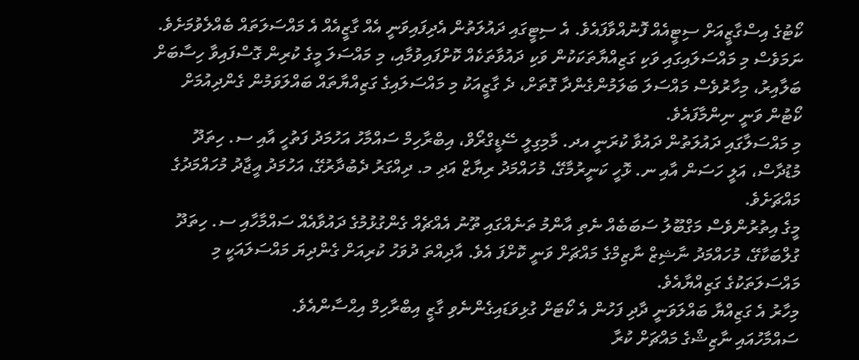ކޯޓުގެ އިސްގާޒީއަށް ސިޓީއެއް ފޮނުއްވާފައެވެ. އެ ސިޓީގައި ދައުލަތުން އެދިފައިވަނީ އެއް ގާޒީއެއް އެ މައްސަލަތައް ބެއްލެވުމަށެވެ.
ނަމަވެސް މި މައްސަލައިގައި ވަކި ގަޒިއްޔާތަކަކުން ވަކި ދައުވާތަކެއް ކޮށްފައިވުމާއި، މި މައްސަލަ މީގެ ކުރިން ގޮސްފައިވާ ހިސާބަށް ބަލާއިރު، މިހާރުވެސް މައްސަލަ ބަލަމުންގެންދާ ގޮތަށް، ދެ ގާޒީއަކު މި މައްސަލައިގެ ގަޒިއްޔާތައް ބައްލަވަމުން ގެންދިއުމަށް ކޯޓުން ވަނީ ނިންމާފައެވެ.
މި މައްސަލާގައި ދައުލަތުން ދައުވާ ކުރަނީ އދ. މާމިގިލީ ސޭޑީގްރޯވް، އިބްރާހިމް ސައްމާހު އަހުމަދު ފަތުހީ އާއި ސ. ހިތަދޫ މުޑުދާސް، އަލީ ހަސަން އާއި ނ. ޅޮހީ ކަނީރުމާގޭ، މުހައްމަދު ރިޔާޒް އަދި މ. ދިއްގަރު ދެބުދާރުގޭ، އަހުމަދު އީޖާދު މުހައްމަދުގެ މައްޗަށެވެ.
މީގެ އިތުރުންވެސް މަގްބޫލު ސަބަބެއް ނެތި އާންމު ތަނެއްގައި ތޫނު އެއްޗެއް ގެންގުޅުމުގެ ދައުވާއެއް ސައްމާހާއި ސ. ހިތަދޫ ގުލްބަކާގޭ، މުހައްމަދު ނާޝިޒް ނާޒިމްގެ މައްޗަށް ވަނީ ކޮށްފަ އެވެ. އާދިއްތަ ދުވަހު ކުރިއަށް ގެންދިޔަ މައްސަލައަކީ މި މައްސަލަތަކުގެ ގަޒިއްޔާއެވެ.
މިހާރު އެ ގަޒިއްޔާ ބައްލަވަނީ ދާދި ފަހުން އެ ކޯޓަށް ގުޅިވަޑައިގެންނެވި ގާޒީ އިބްރާހިމް އިޙްސާންއެވެ.
ސައްމާހުއައި ނާޒިޝްގެ މައްޗަށް ކުރާ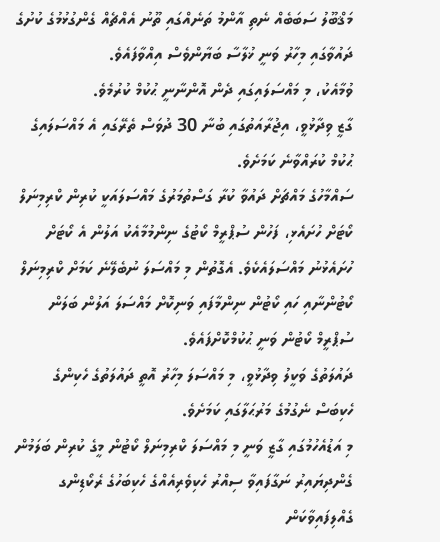މަޤްބޫލު ސަބަބެއް ނެތި އާންމު ތަނެއްގައި ތޫނު އެއްޗެއް ގެންގުޅުމުގެ ކުށުގެ ދައުވާގައި މިހާރު ވަނީ ޚުލާސާ ބަޔާންވެސް އިއްވާފައެވެ.
ވުމާއެކު، މި މައްސަލައިގައި ދެން އޮންނާނީ ޙުކުމް ކުރުމެވެ.
ގާޒީ ވިދާޅުވީ، އިޖުރާއަތުގައި ބުނާ 30 ދުވަސް ތެރޭގައި އެ މައްސަލައިގެ ޙުކުމް ކުރައްވާނެ ކަމަށެވެ.
ސައްމާހުގެ މައްޗަށް ދައުވާ ކުރާ ގަސްތުމަރުގެ މައްސަލައަކީ ކުރިން ކްރިމިނަލް ކޯޓަށް ހުށައެޅި، ފަހުން ސުޕްރީމް ކޯޓުގެ ނިންމުމާއެކު އަލުން އެ ކޯޓަށް ހުށައެޅުނު މައްސަލައެކެވެ. އެގޮތުން މި މައްސަލަ ނުބެލޭނެ ކަމަށް ކްރިމިނަލް ކޯޓުންނާއި ހައި ކޯޓުން ނިންމާފައި ވަނިކޮށް މައްސަލަ އަލުން ބަލަން ސުޕްރީމް ކޯޓުން ވަނީ ޙުކުމްކޮށްފައެވެ.
ދައުލަތުގެ ވަކީލު ވިދާޅުވީ، މި މައްސަލަ މިހާރު އޮތީ ދައުލަތުގެ ހެކިންގެ ހެކިބަސް ނެގުމުގެ މަރުޙަލާގައި ކަމަށެވެ.
މި އަޑުއެހުމުގައި ގާޒީ ވަނީ މި މައްސަލަ ކްރިމިނަލް ކޯޓުން މީގެ ކުރިން ބަލަމުން ގެންދިޔައިރު ނަގާފައިވާ ސިއްރު ހެކިވެރިއެއްގެ ހެކިބަހުގެ ރެކޯޑިންގ ގެއްލިފައިވާކަން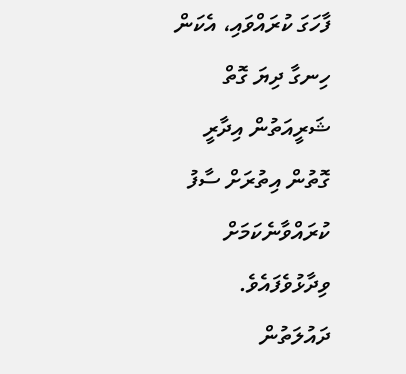ފާހަގަ ކުރައްވައި، އެކަން ހިނގާ ދިޔަ ގޮތް ޝަރީއަތުން އިދާރީ ގޮތުން އިތުރަށް ސާފު ކުރައްވާނެކަމަށް ވިދާޅުވެފައެވެ.
ދައުލަތުން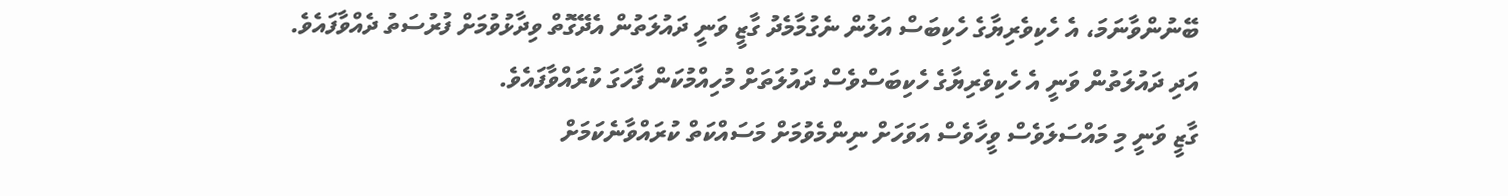ބޭނުންވާނަމަ، އެ ހެކިވެރިޔާގެ ހެކިބަސް އަލުން ނެގުމާމެދު ގާޒީ ވަނީ ދައުލަތުން އެދޭގޮތް ވިދާޅުވުމަށް ފުރުސަތު ދެއްވާފައެވެ.
އަދި ދައުލަތުން ވަނީ އެ ހެކިވެރިޔާގެ ހެކިބަސްވެސް ދައުލަތަށް މުހިއްމުކަން ފާހަގަ ކުރައްވާފައެވެ.
ގާޒީ ވަނީ މި މައްސަލަވެސް ވީހާވެސް އަވަހަށް ނިންމެވުމަށް މަސައްކަތް ކުރައްވާނެކަމަށް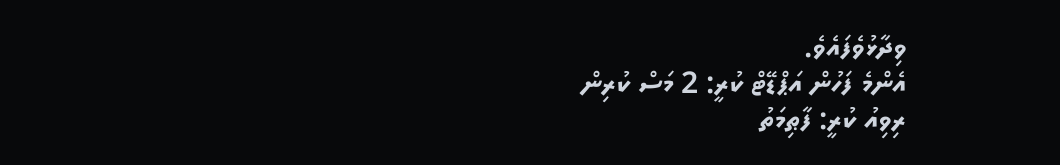ވިދާޅުވެފައެވެ.
އެންމެ ފަހުން އަޕްޑޭޓް ކުރީ: 2 މަސް ކުރިން
ރިވިއު ކުރީ: ފާޠިމަތު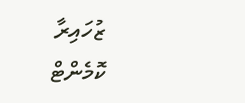ޒުހައިރާ
ކޮމެންޓް